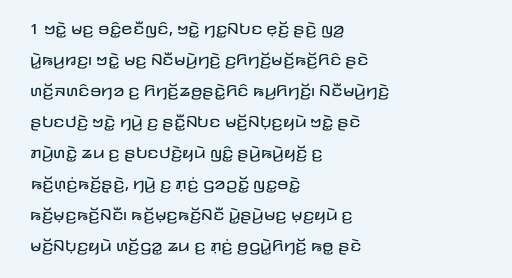1 ꤠꤢꤧ꤭ ꤗꤢ꤬ ꤋꤢꤨ꤭ꤕꤢꤪꤜꤢꤨ, ꤠꤢꤧ꤭ ꤚꤢ꤭ꤡꤝꤢ ꤕ꤫ꤢꤩ꤬ ꤔꤢꤧ꤬ ꤜꤤ꤬ ꤣꤧ꤭ꤒꤣ꤬ꤙꤢ꤬꤯ ꤠꤢꤧ꤭ ꤗꤢ꤬ ꤡꤢꤪꤗꤣꤧ꤬ꤚꤢꤧ꤬ ꤢ꤬ꤖꤚꤢꤩ꤬ꤗꤢꤩ꤬ꤒꤢꤩ꤬ꤖꤢꤨ ꤔꤢꤧ ꤛꤢꤩ꤬ꤏꤛꤢꤨꤋꤚꤤ ꤢ꤬ ꤖꤚꤢꤩ꤬ꤘꤥ꤬ꤔꤢꤧ꤭ꤖꤢꤨ ꤒꤣ꤬ꤖꤚꤢꤩ꤬꤯ ꤡꤢꤪꤗꤣꤧ꤬ꤚꤢꤧ꤬ ꤔꤝꤢꤓꤢꤧ꤬ ꤠꤢꤧ꤭ ꤚꤣꤧ꤬ ꤢ꤬ ꤔꤢꤪ꤭ꤡꤝꤢ ꤗꤢꤩ꤬ꤡꤝ꤫ꤢ꤬ꤟꤣꤧ ꤠꤢꤧ꤭ ꤔꤢꤧ ꤊꤣꤧ꤬ꤛꤢꤧ꤭ ꤘꤣ ꤢ꤬ ꤔꤝꤢꤓꤢꤧ꤬ꤟꤣꤧ ꤜꤢꤨ꤭ ꤔꤣꤧ꤬ꤒꤣꤧ꤬ꤟꤢꤩ꤬ ꤢ꤬ ꤒꤢꤩ꤬ꤛ꤫ꤢꤦ꤬ꤒꤢꤩ꤬ꤔ꤫ꤢꤧ꤬, ꤚꤣꤧ꤬ ꤢ꤬ ꤊ꤫ꤢꤦ꤬ ꤞꤤꤑꤢꤩ꤭ ꤜꤢ꤭ꤋꤢꤧ꤭ ꤒꤢꤩ꤬ꤗ꤫ꤢ꤬ꤒꤢꤩ꤬ꤡꤢꤪ꤯ ꤒꤢꤩ꤬ꤗ꤫ꤢ꤬ꤒꤢꤩ꤬ꤡꤢꤪ ꤣꤧ꤭ꤔꤣꤧ꤬ꤗꤢ꤬ ꤗ꤫ꤢ꤬ꤟꤣꤧ ꤢ꤬ ꤗꤢꤩ꤬ꤡꤝ꤫ꤢ꤬ꤟꤣꤧ ꤛꤢꤩ꤬ꤞꤤ꤭ ꤘꤣ ꤢ꤬ ꤊ꤫ꤢꤦ꤬ ꤥ꤬ꤞꤣꤧ꤭ꤖꤚꤢꤩ꤬ ꤒꤥ꤭ ꤔꤢꤧ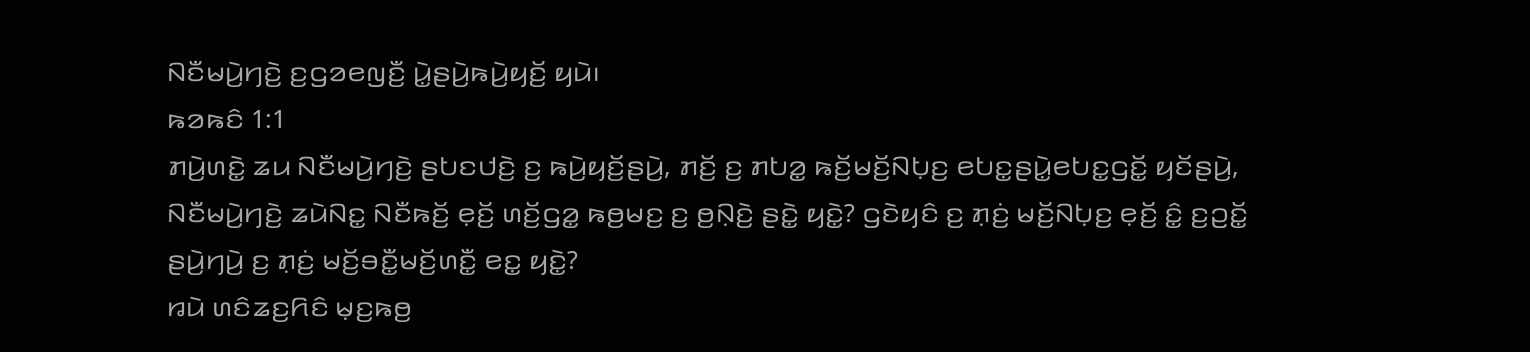ꤡꤢꤪꤗꤣꤧ꤬ꤚꤢꤧ꤬ ꤢ꤬ꤞꤤꤕꤜꤢꤪ꤬ ꤣꤧ꤭ꤔꤣꤧ꤬ꤒꤣꤧ꤬ꤟꤢꤩ꤬ ꤟꤣꤧ꤯
ꤒꤤꤒꤢꤨ 1:1
ꤊꤣꤧ꤬ꤛꤢꤧ꤭ ꤘꤣ ꤡꤢꤪꤗꤣꤧ꤬ꤚꤢꤧ꤬ ꤔꤝꤢꤓꤢꤧ꤬ ꤢ꤬ ꤒꤣꤧ꤬ꤟꤢꤩ꤬ꤔꤣꤧ꤬, ꤊꤢꤩ꤬ ꤢ꤬ ꤊꤝꤤ꤭ ꤒꤢꤩ꤬ꤗꤢꤩ꤬ꤡꤝ꤫ꤢ꤬ ꤕꤝꤢ꤭ꤔꤣꤧ꤭ꤕꤝꤢ꤭ꤞꤢꤩ꤭ ꤟꤢꤩꤔꤣꤧ꤬, ꤡꤢꤪꤗꤣꤧ꤬ꤚꤢꤧ꤬ ꤘꤣꤧꤡꤢ꤭ ꤡꤢꤪꤒꤢꤩ꤬ ꤕ꤫ꤢꤩ꤬ ꤛꤢꤩ꤬ꤞꤤ꤭ ꤒꤥ꤬ꤗꤢ꤬ ꤢ꤬ ꤥ꤬ꤡ꤫ꤢꤧ꤬ ꤔꤢꤧ꤭ ꤟꤢꤧ꤭? ꤞꤢꤧꤟꤢꤨ ꤢ꤬ ꤊ꤫ꤢꤦ꤬ ꤗꤢꤩ꤬ꤡꤝ꤫ꤢ꤬ ꤕ꤫ꤢꤩ꤬ ꤢꤨ꤭ ꤢ꤬ꤑꤢꤩ꤭ ꤔꤣꤧ꤬ꤚꤣꤧ꤬ ꤢ꤬ ꤊ꤫ꤢꤦ꤬ ꤗꤢꤩ꤬ꤋꤢꤪ꤭ꤗꤢꤩ꤬ꤛꤢꤪ꤭ ꤕꤢ꤭ ꤟꤢꤧ꤭?
ꤙꤣꤧ ꤛꤢꤨꤘꤢ꤬ꤖꤢꤨ ꤗ꤫ꤢ꤬ꤒꤥ꤬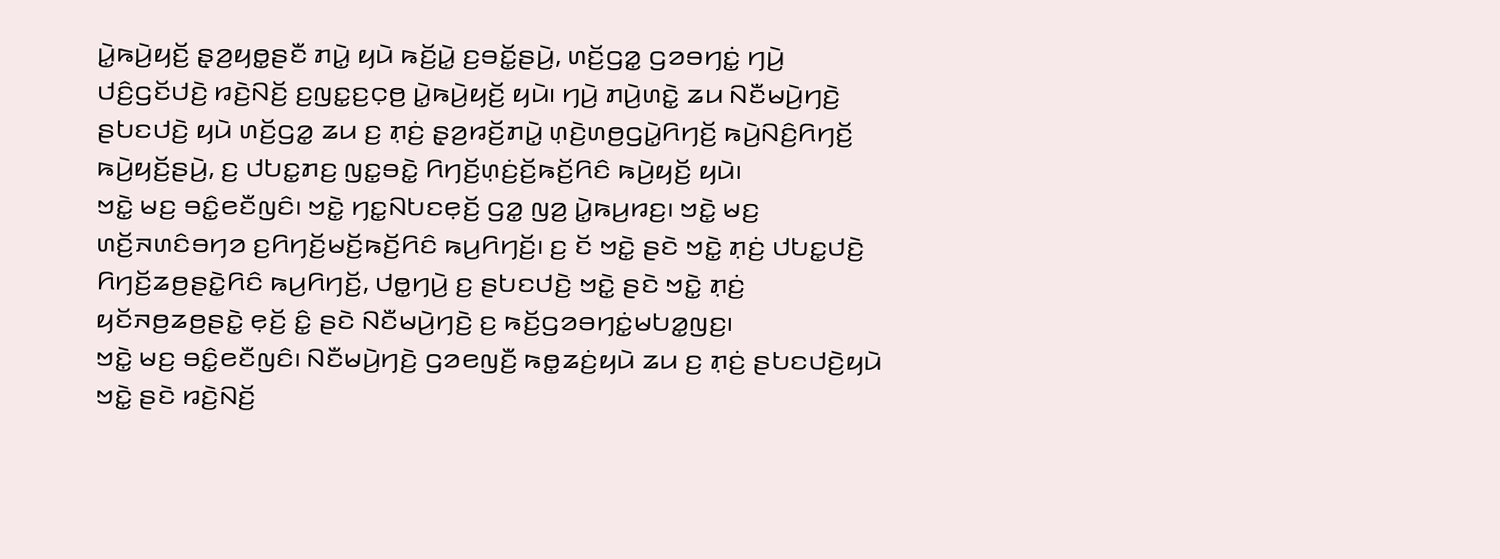ꤣꤧ꤭ꤒꤣꤧ꤬ꤟꤢꤩ꤬ ꤔ꤫ꤤ꤬ꤟꤥ꤭ꤔꤢꤪ ꤊꤣꤧ꤭ ꤟꤣꤧ ꤒꤢꤩ꤬ꤣꤧ꤭ ꤢ꤬ꤋꤢꤩ꤭ꤔꤣꤧ꤬, ꤛꤢꤩ꤬ꤞꤤ꤭ ꤞꤤꤋꤚꤢꤦ꤭ ꤚꤣꤧ꤬ ꤓꤢꤨ꤬ꤞꤢꤩꤓꤢꤧ꤬ ꤙꤢꤧ꤬ꤡꤢꤩ꤬ ꤢ꤬ꤜꤢ꤭ꤢ꤬ꤍ꤫ꤥ꤬ ꤣꤧ꤭ꤒꤣꤧ꤬ꤟꤢꤩ꤬ ꤟꤣꤧ꤯ ꤚꤣꤧ꤬ ꤊꤣꤧ꤬ꤛꤢꤧ꤭ ꤘꤣ ꤡꤢꤪꤗꤣꤧ꤬ꤚꤢꤧ꤬ ꤔꤝꤢꤓꤢꤧ꤬ ꤟꤣꤧ ꤛꤢꤩ꤬ꤞꤤ꤭ ꤘꤣ ꤢ꤬ ꤊ꤫ꤢꤦ꤬ ꤔ꤫ꤤ꤬ꤙꤢꤩ꤬ꤊꤣꤧ꤭ ꤛ꤫ꤢꤧ꤬ꤛꤥ꤬ꤞꤣꤧ꤭ꤖꤚꤢꤩ꤬ ꤒꤣꤧ꤬ꤡꤢꤨ꤬ꤖꤚꤢꤩ꤬ ꤒꤣꤧ꤬ꤟꤢꤩ꤬ꤔꤣꤧ꤬, ꤢ꤬ ꤓꤝꤢ꤭ꤊꤢ꤬ ꤜꤢ꤭ꤋꤢꤧ꤭ ꤖꤚꤢꤩ꤬ꤛ꤫ꤢꤦ꤬ꤢꤩ꤬ꤒꤢꤩ꤬ꤖꤢꤨ ꤒꤣꤧ꤬ꤟꤢꤩ꤬ ꤟꤣꤧ꤯
ꤠꤢꤧ꤭ ꤗꤢ꤬ ꤋꤢꤨ꤭ꤕꤢꤪꤜꤢꤨ꤯ ꤠꤢꤧ꤭ ꤚꤢ꤭ꤡꤝꤢꤕ꤫ꤢꤩ꤬ ꤞꤤ꤭ ꤜꤤ꤬ ꤣꤧ꤭ꤒꤣ꤬ꤙꤢ꤬꤯ ꤠꤢꤧ꤭ ꤗꤢ꤬ ꤛꤢꤩ꤬ꤏꤛꤢꤨꤋꤚꤤ ꤢ꤬ꤖꤚꤢꤩ꤬ꤗꤢꤩ꤬ꤒꤢꤩ꤬ꤖꤢꤨ ꤒꤣ꤬ꤖꤚꤢꤩ꤬꤯ ꤢ꤬ ꤢꤩ ꤠꤢꤧ꤭ ꤔꤢꤧ ꤠꤢꤧ꤭ ꤊ꤫ꤢꤦ꤬ ꤓꤝꤢ꤭ꤓꤢꤧ꤬ ꤖꤚꤢꤩ꤬ꤘꤥ꤬ꤔꤢꤧ꤭ꤖꤢꤨ ꤒꤣ꤬ꤖꤚꤢꤩ꤬, ꤓꤥ꤭ꤚꤣꤧ꤬ ꤢ꤬ ꤔꤝꤢꤓꤢꤧ꤬ ꤠꤢꤧ꤭ ꤔꤢꤧ ꤠꤢꤧ꤭ ꤊ꤫ꤢꤦ꤬ ꤟꤢꤩꤏꤥ꤬ꤘꤥ꤬ꤔꤢꤧ꤭ ꤕ꤫ꤢꤩ꤬ ꤢꤨ꤭ ꤔꤢꤧ ꤡꤢꤪꤗꤣꤧ꤬ꤚꤢꤧ꤬ ꤢ꤬ ꤒꤢꤩ꤬ꤞꤤꤋꤚꤢꤦ꤭ꤗꤝꤤ꤭ꤜꤢ꤬꤯
ꤠꤢꤧ꤭ ꤗꤢ꤬ ꤋꤢꤨ꤭ꤕꤢꤪꤜꤢꤨ꤯ ꤡꤢꤪꤗꤣꤧ꤬ꤚꤢꤧ꤬ ꤞꤤꤕꤜꤢꤪ꤬ ꤒꤥ꤭ꤘꤢꤦ꤬ꤟꤣꤧ ꤘꤣ ꤢ꤬ ꤊ꤫ꤢꤦ꤬ ꤔꤝꤢꤓꤢꤧ꤬ꤟꤣꤧ ꤠꤢꤧ꤭ ꤔꤢꤧ ꤙꤢꤧ꤬ꤡꤢꤩ꤬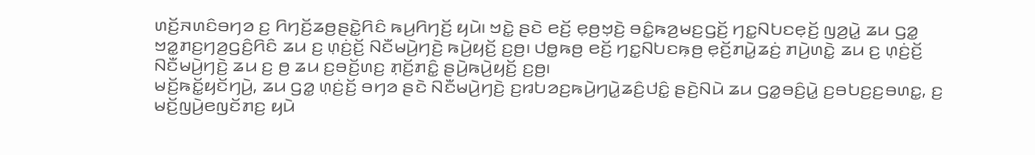ꤛꤢꤩ꤬ꤏꤛꤢꤨꤋꤚꤤ ꤢ꤬ ꤖꤚꤢꤩ꤬ꤘꤥ꤬ꤔꤢꤧ꤭ꤖꤢꤨ ꤒꤣ꤬ꤖꤚꤢꤩ꤬ ꤟꤣꤧ꤯ ꤠꤢꤧ꤭ ꤔꤢꤧ ꤕꤢꤩ꤬ ꤕ꤫ꤥ꤬ꤠ꤫ꤢꤧ꤬ ꤋꤢꤨ꤭ꤒꤤ꤬ꤗꤢ꤬ꤞꤢꤩ꤬ ꤚꤢ꤭ꤡꤝꤢꤕ꤫ꤢꤩ꤬ ꤜꤤ꤬ꤣꤧ꤭ ꤘꤣ ꤞꤤ꤭ ꤠꤤ꤭ꤊꤢ꤬ꤚꤤ꤬ꤞꤢꤨ꤬ꤖꤢꤨ ꤘꤣ ꤢ꤬ ꤛ꤫ꤢꤦ꤬ꤢꤩ꤬ ꤡꤢꤪꤗꤣꤧ꤬ꤚꤢꤧ꤬ ꤒꤣꤧ꤬ꤟꤢꤩ꤬ ꤢ꤬ꤥ꤬꤯ ꤓꤥ꤭ꤒꤥ꤬ ꤕꤢꤩ꤬ ꤚꤢ꤭ꤡꤝꤢꤒ꤫ꤥ꤬ ꤕ꤫ꤢꤩ꤬ꤊꤣꤧ꤭ꤘꤢꤦ꤬ ꤊꤣꤧ꤬ꤛꤢꤧ꤭ ꤘꤣ ꤢ꤬ ꤛ꤫ꤢꤦ꤬ꤢꤩ꤬ ꤡꤢꤪꤗꤣꤧ꤬ꤚꤢꤧ꤬ ꤘꤣ ꤢ꤬ ꤥ꤬ ꤘꤣ ꤢ꤬ꤋꤢꤩ꤬ꤛꤢ꤬ ꤊ꤫ꤢꤩ꤬ꤊꤢꤨ꤭ ꤔꤣꤧ꤬ꤒꤣꤧ꤬ꤟꤢꤩ꤬ ꤢ꤬ꤥ꤬꤯
ꤗꤢꤩ꤬ꤒꤢꤩ꤭ꤟꤢꤩꤚꤣꤧ꤬, ꤘꤣ ꤞꤤ꤭ ꤛ꤫ꤢꤦ꤬ꤢꤩ꤬ ꤋꤚꤤ ꤔꤢꤧ ꤡꤢꤪꤗꤣꤧ꤬ꤚꤢꤧ꤬ ꤢ꤬ꤙꤝꤤꤢ꤬ꤒꤣꤧ꤬ꤚꤣꤧ꤭ꤘꤢꤨ꤬ꤓꤢꤨ꤭ ꤔꤢꤧ꤬ꤡꤣꤧ ꤘꤣ ꤞꤤ꤭ꤋꤢꤨ꤬ꤣꤧ꤭ ꤢ꤬ꤋꤝꤢ꤬ꤢ꤬ꤋꤛꤢ꤭, ꤢ꤬ ꤗꤢꤩ꤬ꤜꤣꤧ꤬ꤕꤜꤢꤩꤊꤢ꤬ ꤟꤣꤧ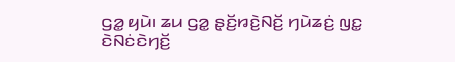ꤞꤤ꤭ ꤟꤣꤧ꤯ ꤘꤣ ꤞꤤ꤭ ꤔ꤫ꤢꤩ꤬ꤙꤢꤧ꤬ꤡꤢꤩ꤬ ꤚꤣꤧꤘꤢꤦ꤬ ꤜꤢ꤭ ꤢꤧꤡꤢꤦꤢꤧꤚꤢꤩ꤬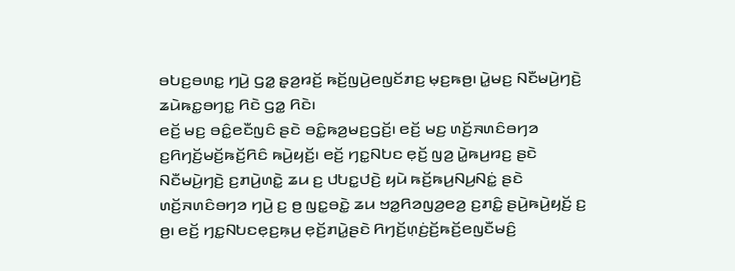ꤋꤝꤢ꤬ꤋꤛꤢ꤭ ꤚꤣꤧ꤬ ꤞꤤ꤭ ꤔ꤫ꤤ꤬ꤙꤢꤩ꤬ ꤒꤢꤩ꤬ꤜꤣꤧ꤬ꤕꤜꤢꤩꤊꤢ꤬ ꤗ꤫ꤢ꤬ꤒꤥ꤬꤯ ꤣꤧ꤭ꤗꤢ꤬ ꤡꤢꤪꤗꤣꤧ꤬ꤚꤢꤧ꤬ ꤘꤣꤧꤒꤢ꤭ꤋꤚꤢ꤭ ꤖꤢꤧ ꤞꤤ꤭ ꤖꤢꤧ꤯
ꤕꤢꤩ꤬ ꤗꤢ꤬ ꤋꤢꤨ꤭ꤕꤢꤪꤜꤢꤨ ꤔꤢꤧ ꤋꤢꤨ꤭ꤒꤤ꤬ꤗꤢ꤬ꤞꤢꤩ꤬꤯ ꤕꤢꤩ꤬ ꤗꤢ꤬ ꤛꤢꤩ꤬ꤏꤛꤢꤨꤋꤚꤤ ꤢ꤬ꤖꤚꤢꤩ꤬ꤗꤢꤩ꤬ꤒꤢꤩ꤬ꤖꤢꤨ ꤒꤣꤧ꤬ꤟꤢꤩ꤬꤯ ꤕꤢꤩ꤬ ꤚꤢ꤭ꤡꤝꤢ ꤕ꤫ꤢꤩ꤬ ꤜꤤ꤬ ꤣꤧ꤭ꤒꤣ꤬ꤙꤢ꤬ ꤔꤢꤧ ꤡꤢꤪꤗꤣꤧ꤬ꤚꤢꤧ꤬ ꤢ꤬ꤊꤣꤧ꤬ꤛꤢꤧ꤭ ꤘꤣ ꤢ꤬ ꤓꤝꤢ꤭ꤓꤢꤧ꤬ ꤟꤣꤧ ꤒꤢꤩ꤬ꤒꤣ꤬ꤡꤣ꤬ꤡꤢꤦ꤭ ꤔꤢꤧ ꤛꤢꤩ꤬ꤏꤛꤢꤨꤋꤚꤤ ꤚꤣꤧ꤬ ꤢ꤬ ꤥ꤬ ꤜꤢ꤭ꤋꤢꤧ꤭ ꤘꤣ ꤠꤤ꤭ꤖꤤꤜꤤ꤬ꤕꤤ꤬ ꤢ꤬ꤊꤢꤨ꤭ ꤔꤣꤧ꤬ꤒꤣꤧ꤬ꤟꤢꤩ꤬ ꤢ꤬ ꤥ꤬꤯ ꤕꤢꤩ꤬ ꤚꤢ꤭ꤡꤝꤢꤕ꤫ꤢ꤬ꤒ꤫ꤣ꤬ ꤕ꤫ꤢꤩ꤬ꤊꤣꤧ꤭ꤔꤢꤧ ꤖꤚꤢꤩ꤬ꤛ꤫ꤢꤦ꤬ꤢꤩ꤬ꤒꤢꤩ꤬ꤕꤜꤢꤪꤗꤢꤨ꤬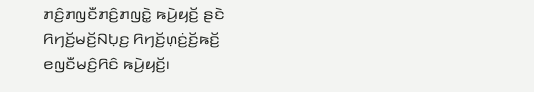ꤊꤢꤨ꤬ꤊꤜꤢꤪꤊꤢꤨ꤬ꤊꤜꤢꤧ꤭ ꤒꤣꤧ꤬ꤟꤢꤩ꤬ ꤔꤢꤧ ꤖꤚꤢꤩ꤬ꤗꤢꤩ꤬ꤡꤝ꤫ꤢ꤬ ꤖꤚꤢꤩ꤬ꤛ꤫ꤢꤦ꤬ꤢꤩ꤬ꤒꤢꤩ꤬ ꤕꤜꤢꤪꤗꤢꤨ꤬ꤖꤢꤨ ꤒꤣꤧ꤬ꤟꤢꤩ꤬꤯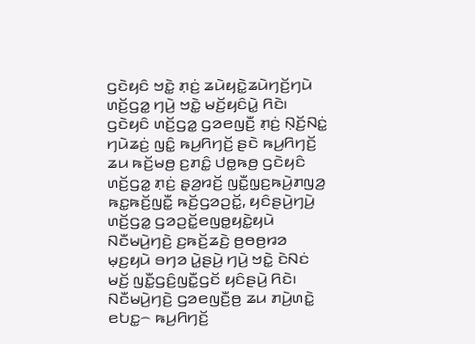ꤞꤢꤧꤟꤢꤨ ꤠꤢꤧ꤭ ꤊ꤫ꤢꤦ꤬ ꤘꤣꤧꤟꤢꤧ꤭ꤘꤣꤧꤚꤢꤩ꤬ꤚꤣꤧ ꤛꤢꤩ꤬ꤞꤤ꤭ ꤚꤣꤧ꤬ ꤠꤢꤧ꤭ ꤗꤢꤩ꤬ꤟꤢꤨꤣꤧ꤭ ꤖꤢꤧ꤯ ꤞꤢꤧꤟꤢꤨ ꤛꤢꤩ꤬ꤞꤤ꤭ ꤞꤤꤕꤜꤢꤪ꤬ ꤊ꤫ꤢꤦ꤬ ꤡ꤫ꤢꤩ꤬ꤡꤢꤦ꤭ ꤚꤣꤧꤘꤢꤦ꤬ ꤜꤢꤨ꤭ ꤒꤣ꤬ꤖꤚꤢꤩ꤬ ꤔꤢꤧ ꤒꤣ꤬ꤖꤚꤢꤩ꤬ ꤘꤣ ꤒꤢꤩ꤬ꤗꤥ꤬ ꤢ꤬ꤊꤢꤨ꤭ ꤓꤥ꤭ꤒꤥ꤬ ꤞꤢꤧꤟꤢꤨ ꤛꤢꤩ꤬ꤞꤤ꤭ ꤊ꤫ꤢꤦ꤬ ꤔ꤫ꤤ꤬ꤙꤢꤩ꤬ ꤜꤢꤪ꤭ꤜ꤫ꤢ꤬ꤒꤣꤧ꤬ꤊꤜꤤ꤬ ꤒꤢ꤭ꤒꤢꤩ꤬ꤜꤢꤪ꤭ ꤒꤢꤩ꤬ꤞꤤꤑꤢꤩ꤭, ꤟꤢꤨꤔꤣꤧ꤬ꤚꤣꤧ꤬ ꤛꤢꤩ꤬ꤞꤤ꤭ ꤞꤤꤑꤢꤩ꤭ꤕꤜꤥ꤭ꤟꤢꤧ꤭ꤟꤣꤧ ꤡꤢꤪꤗꤣꤧ꤬ꤚꤢꤧ꤬ ꤢ꤬ꤒꤢꤩ꤬ꤘꤢꤧ꤬ ꤥ꤬ꤥꤥ꤬ꤙꤤ ꤗ꤫ꤢ꤬ꤟꤣꤧ ꤋꤚꤤ ꤣꤧ꤭ꤔꤣꤧ꤬ ꤚꤣꤧ꤬ ꤠꤢꤧ꤭ ꤢꤧꤡꤢꤦ ꤗꤢꤩ꤬ ꤜꤢꤪ꤭ꤞꤢꤨ꤬ꤜꤢꤪ꤭ꤞꤢꤩ ꤟꤢꤨꤔꤣꤧ꤬ ꤖꤢꤧ꤯
ꤡꤢꤪꤗꤣꤧ꤬ꤚꤢꤧ꤬ ꤞꤤꤕꤜꤢꤪ꤬ꤥ꤬ ꤘꤣ ꤊꤣꤧ꤬ꤛꤢꤧ꤭ ꤕꤝꤢ꤭꤮ ꤒꤣ꤬ꤖꤚꤢꤩ꤬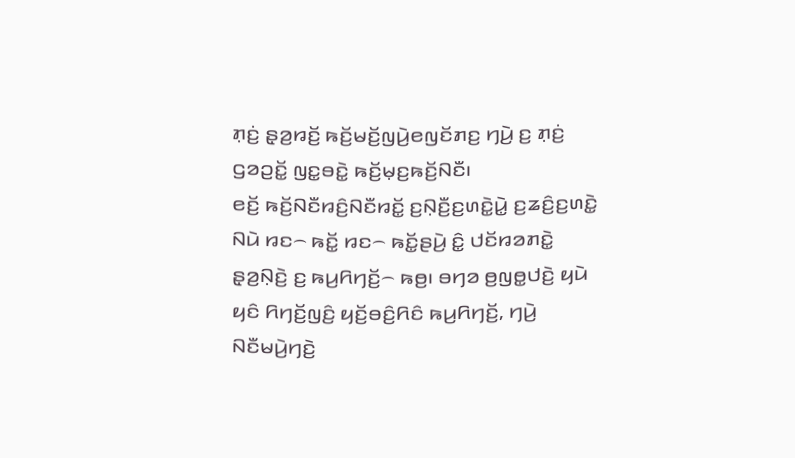ꤊ꤫ꤢꤦ꤬ ꤔ꤫ꤤ꤬ꤙꤢꤩ꤬ ꤒꤢꤩ꤬ꤗꤢꤩ꤬ꤜꤣꤧ꤬ꤕꤜꤢꤩꤊꤢ꤬ ꤚꤣꤧ꤬ ꤢ꤬ ꤊ꤫ꤢꤦ꤬ ꤞꤤꤑꤢꤩ꤭ ꤜꤢ꤭ꤋꤢꤧ꤭ ꤒꤢꤩ꤬ꤗ꤫ꤢ꤬ꤒꤢꤩ꤬ꤡꤢꤪ꤯
ꤕꤢꤩ꤬ ꤒꤢꤩ꤬ꤡꤢꤪꤙꤢꤨ꤬ꤡꤢꤪꤙꤢꤩ꤭ ꤢ꤬ꤡ꤫ꤢꤪ꤬ꤢ꤬ꤛꤢꤧ꤭ꤣꤧ꤭ ꤢ꤬ꤘꤢꤨ꤬ꤢ꤬ꤛꤢꤧ꤭ ꤡꤣꤧ ꤙꤢ꤮ ꤒꤢꤩ꤭ ꤙꤢ꤮ ꤒꤢꤩ꤭ꤔꤣꤧ꤬ ꤢꤨ꤭ ꤓꤢꤩꤙꤤꤊꤢꤧ꤭ ꤔ꤫ꤤ꤬ꤡ꤫ꤢꤧ꤬ ꤢ꤬ ꤒꤣ꤬ꤖꤚꤢꤩ꤬꤮ ꤒꤥ꤬꤯ ꤋꤚꤤ ꤥ꤬ꤜꤥ꤭ꤓꤢꤧ꤬ ꤟꤣꤧ ꤟꤢꤨ ꤖꤚꤢꤩ꤬ꤜꤢꤨ꤬ ꤟꤢꤩ꤬ꤋꤢꤨ꤬ꤖꤢꤨ ꤒꤣ꤬ꤖꤚꤢꤩ꤬, ꤚꤣꤧ꤬ ꤡꤢꤪꤗꤣꤧ꤬ꤚꤢꤧ꤬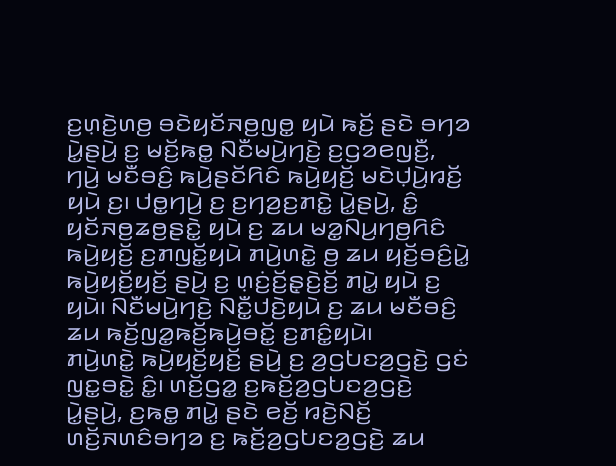ꤢ꤬ꤛ꤫ꤢꤧ꤬ꤛꤥ꤬ ꤋꤢꤧꤟꤢꤩꤏꤥ꤬ꤜꤥ꤭ ꤟꤣꤧ ꤒꤢꤩ꤬ ꤔꤢꤧ ꤋꤚꤤ ꤣꤧ꤭ꤔꤣꤧ꤬ ꤢ꤬ ꤗꤢꤩ꤬ꤒꤥ꤭ ꤡꤢꤪꤗꤣꤧ꤬ꤚꤢꤧ꤬ ꤢ꤬ꤞꤤꤕꤜꤢꤪ꤬, ꤚꤣꤧ꤬ ꤗꤢꤪꤋꤢꤨ꤬ ꤒꤣꤧ꤬ꤔꤢꤩꤖꤢꤨ ꤒꤣꤧ꤬ꤟꤢꤩ꤬ ꤗꤢꤧꤓ꤫ꤣꤧ꤬ꤙꤢꤩ꤬ ꤟꤣꤧ ꤢ꤬꤯ ꤓꤥ꤭ꤚꤣꤧ꤬ ꤢ꤬ ꤢ꤬ꤚꤤ꤬ꤢ꤬ꤊꤢꤧ꤭ ꤣꤧ꤭ꤔꤣꤧ꤬, ꤢꤨ꤭ ꤟꤢꤩꤏꤥ꤬ꤘꤥ꤬ꤔꤢꤧ꤭ ꤟꤣꤧ ꤢ꤬ ꤘꤣ ꤗꤤ꤭ꤡꤣ꤬ꤚꤥ꤬ꤖꤢꤨ ꤒꤣꤧ꤬ꤟꤢꤩ꤬ ꤢ꤬ꤊꤜꤢꤩ꤭ꤟꤣꤧ ꤊꤣꤧ꤬ꤛꤢꤧ꤭ ꤥ꤬ ꤘꤣ ꤟꤢꤩ꤬ꤋꤢꤨ꤬ꤣꤧ꤭ ꤒꤣꤧ꤬ꤟꤢꤩ꤬ꤟꤢꤩ꤬ ꤔꤣꤧ꤬ ꤢ꤬ ꤛ꤫ꤢꤦ꤬ꤢꤩ꤬ꤔ꤫ꤢꤧ꤬ꤢꤩ꤬ ꤊꤣꤧ꤭ ꤟꤣꤧ ꤢ꤬ ꤟꤣꤧ꤯ ꤡꤢꤪꤗꤣꤧ꤬ꤚꤢꤧ꤬ ꤡꤢꤪ꤭ꤓꤢꤧ꤬ꤟꤣꤧ ꤢ꤬ ꤘꤣ ꤗꤢꤪꤋꤢꤨ꤬ ꤘꤣ ꤒꤢꤩ꤬ꤜꤤ꤭ꤒꤢꤩ꤬ꤒꤣꤧ꤬ꤋꤢꤩ꤭ ꤢ꤬ꤊꤢꤨ꤭ꤟꤣꤧ꤯
ꤊꤣꤧ꤬ꤛꤢꤧ꤭ ꤒꤣꤧ꤬ꤟꤢꤩ꤬ꤟꤢꤩ꤬ ꤔꤣꤧ꤬ ꤢ꤬ ꤤ꤬ꤞꤝꤢꤤ꤬ꤞꤢꤧ꤬ ꤞꤢꤦ ꤜꤢ꤭ꤋꤢꤧ꤭ ꤢꤨ꤭꤯ ꤛꤢꤩ꤬ꤞꤤ꤭ ꤢ꤬ꤒꤢꤩ꤬ꤤ꤬ꤞꤝꤢꤤ꤬ꤞꤢꤧ꤬ ꤣꤧ꤭ꤔꤣꤧ꤬, ꤢ꤬ꤒꤥ꤭ ꤊꤣꤧ꤭ ꤔꤢꤧ ꤕꤢꤩ꤬ ꤙꤢꤧ꤬ꤡꤢꤩ꤬ ꤛꤢꤩ꤬ꤏꤛꤢꤨꤋꤚꤤ ꤢ꤬ ꤒꤢꤩ꤬ꤤ꤬ꤞꤝꤢꤤ꤬ꤞꤢꤧ꤬ ꤘꤣ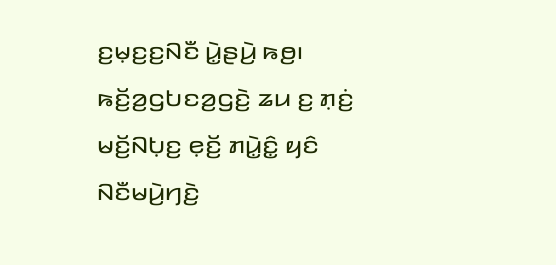ꤢ꤬ꤗ꤫ꤢ꤬ꤢ꤬ꤡꤢꤪ ꤣꤧ꤭ꤔꤣꤧ꤬ ꤒꤥ꤬꤯ ꤒꤢꤩ꤬ꤤ꤬ꤞꤝꤢꤤ꤬ꤞꤢꤧ꤬ ꤘꤣ ꤢ꤬ ꤊ꤫ꤢꤦ꤬ ꤗꤢꤩ꤬ꤡꤝ꤫ꤢ꤬ ꤕ꤫ꤢꤩ꤬ ꤊꤣꤧ꤭ꤢꤨ꤭ ꤟꤢꤨ ꤡꤢꤪꤗꤣꤧ꤬ꤚꤢꤧ꤬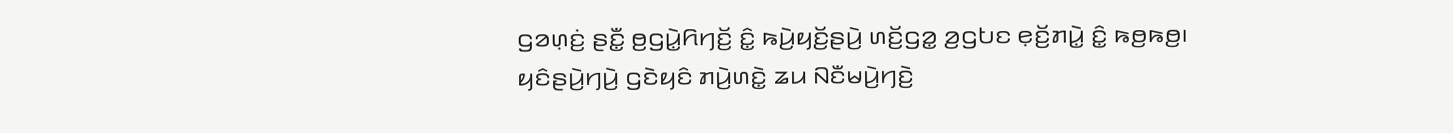ꤞꤤꤛ꤫ꤢꤦ꤬ ꤔꤢꤪ꤭ ꤥ꤬ꤞꤣꤧ꤭ꤖꤚꤢꤩ꤬ ꤢꤨ꤭ ꤒꤣꤧ꤬ꤟꤢꤩ꤬ꤔꤣꤧ꤬ ꤛꤢꤩ꤬ꤞꤤ꤭ ꤤ꤬ꤞꤝꤢ ꤕ꤫ꤢꤩ꤬ꤊꤣꤧ꤭ ꤢꤨ꤭ ꤒꤥ꤬ꤒꤥ꤬꤯
ꤟꤢꤨꤔꤣꤧ꤬ꤚꤣꤧ꤬ ꤞꤢꤧꤟꤢꤨ ꤊꤣꤧ꤬ꤛꤢꤧ꤭ ꤘꤣ ꤡꤢꤪꤗꤣꤧ꤬ꤚꤢꤧ꤬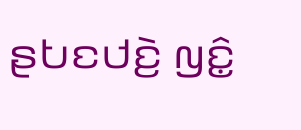ꤔꤝꤢꤓꤢꤧ꤬ ꤜꤢꤨ꤭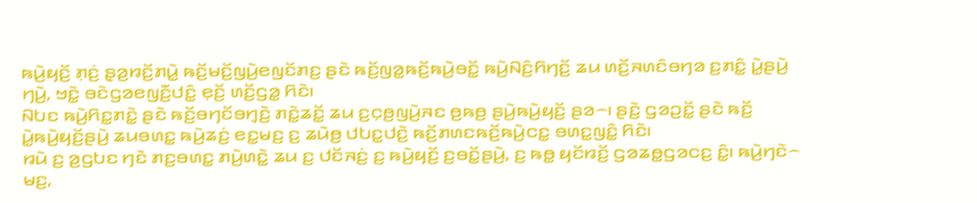ꤒꤣꤧ꤬ꤟꤢꤩ꤬ ꤊ꤫ꤢꤦ꤬ ꤔ꤫ꤤ꤬ꤙꤢꤩ꤬ꤊꤣꤧ꤭ ꤒꤢꤩ꤬ꤗꤢꤩ꤬ꤜꤣꤧ꤬ꤕꤜꤢꤩꤊꤢ꤬ ꤔꤢꤧ ꤒꤢꤩ꤬ꤜꤤ꤭ꤒꤢꤩ꤬ꤒꤣꤧ꤬ꤋꤢꤩ꤭ ꤒꤣꤧ꤬ꤡꤢꤨ꤬ꤖꤚꤢꤩ꤬ ꤘꤣ ꤛꤢꤩ꤬ꤏꤛꤢꤨꤋꤚꤤ ꤢ꤬ꤊꤢꤨ꤭ ꤣꤧ꤭ꤔꤣꤧ꤬ ꤚꤣꤧ꤬, ꤠꤢꤧ꤭ ꤋꤢꤧꤞꤤꤕꤜꤢꤪ꤬ꤓꤢꤨ꤭ ꤕ꤫ꤢꤩ꤬ ꤛꤢꤩ꤬ꤞꤤ꤭ ꤖꤢꤧ꤯
ꤡꤝꤢ ꤒꤣꤧ꤬ꤖꤢ꤭ꤊꤢꤧ꤭ ꤔꤢꤧ ꤒꤢꤩ꤬ꤋꤚꤢꤩꤋꤚ꤫ꤢꤧ꤬ ꤊꤢꤧ꤭ꤘꤢꤩ꤭ ꤘꤣ ꤢ꤬ꤍ꤫ꤥ꤬ꤜꤣꤧ꤬ꤏꤢ ꤥ꤬ꤒꤥ꤬ ꤔꤣꤧ꤬ꤒꤣꤧ꤬ꤟꤢꤩ꤬ ꤔꤤ꤮꤯ ꤔꤢꤧ꤬ ꤞꤤꤑꤢꤩ꤭ ꤔꤢꤧ ꤒꤢꤩ꤬ ꤣꤧ꤭ꤒꤣꤧ꤬ꤟꤢꤩ꤬ꤔꤣꤧ꤬ ꤘꤣꤋꤛꤢ꤭ ꤒꤣꤧ꤬ꤘꤢꤦ꤬ ꤕꤢ꤭ꤗꤢ꤬ ꤢ꤬ ꤘꤣꤧꤥ꤬ ꤓꤝꤢ꤭ꤓꤢꤧ꤬ ꤒꤢꤩ꤬ꤊꤛꤢꤒꤢꤩ꤬ꤒꤣꤧ꤬ꤍꤢ꤭ ꤋꤛꤢ꤭ꤜꤢꤨ꤭ ꤖꤢꤧ꤯
ꤙꤣꤧ ꤢ꤬ ꤤ꤬ꤞꤝꤢ ꤚꤢꤧ ꤊꤢ꤬ꤋꤛꤢ꤭ ꤊꤣꤧ꤬ꤛꤢꤧ꤭ ꤘꤣ ꤢ꤬ ꤓꤢꤩꤏꤢꤦ꤬ ꤢ꤬ ꤒꤣꤧ꤬ꤟꤢꤩ꤬ ꤢ꤬ꤋꤢꤩ꤭ꤔꤣꤧ꤬, ꤢ꤬ ꤒꤥ꤭ ꤟꤢꤩꤙꤢꤩ꤬ ꤞꤤꤘꤥ꤭ꤞꤤꤍꤢ꤬ ꤢꤨ꤭꤯ ꤒꤣꤧ꤬ꤚꤢꤧ꤮ ꤗꤢ꤬,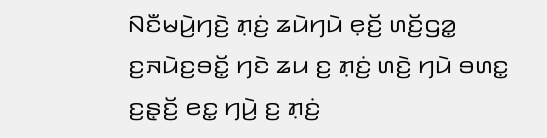ꤡꤢꤪꤗꤣꤧ꤬ꤚꤢꤧ꤬ ꤊ꤫ꤢꤦ꤬ ꤘꤣꤧꤚꤣꤧ ꤕ꤫ꤢꤩ꤬ ꤛꤢꤩ꤬ꤞꤤ꤭ ꤢ꤬ꤏꤣꤧꤢ꤬ꤋꤢꤩ꤭ ꤚꤢꤧ ꤘꤣ ꤢ꤬ ꤊ꤫ꤢꤦ꤬ ꤛꤢꤧ꤬ ꤚꤣꤧ ꤋꤛꤢ꤭ ꤢ꤬ꤔ꤫ꤢꤩ꤬ ꤕꤢ꤭ ꤚꤣꤧ꤬ ꤢ꤬ ꤊ꤫ꤢꤦ꤬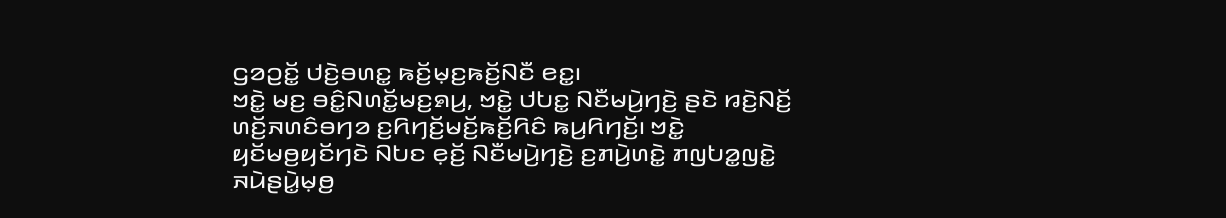ꤞꤤꤑꤢꤩ꤭ ꤓꤢꤧ꤬ꤋꤛꤢ꤭ ꤒꤢꤩ꤬ꤗ꤫ꤢ꤬ꤒꤢꤩ꤬ꤡꤢꤪ ꤕꤢ꤭꤯
ꤠꤢꤧ꤭ ꤗꤢ꤬ ꤋꤢꤨ꤭ꤡꤛꤢꤩ꤭ꤗꤢ꤬ꤎꤣ꤬, ꤠꤢꤧ꤭ ꤓꤝꤢ꤭ ꤡꤢꤪꤗꤣꤧ꤬ꤚꤢꤧ꤬ ꤔꤢꤧ ꤙꤢꤧ꤬ꤡꤢꤩ꤬ ꤛꤢꤩ꤬ꤏꤛꤢꤨꤋꤚꤤ ꤢ꤬ꤖꤚꤢꤩ꤬ꤗꤢꤩ꤬ꤒꤢꤩ꤬ꤖꤢꤨ ꤒꤣ꤬ꤖꤚꤢꤩ꤬꤯ ꤠꤢꤧ꤭ ꤟꤢꤩꤗꤥ꤬ꤟꤢꤩꤚꤢꤧ ꤡꤝꤢ ꤕ꤫ꤢꤩ꤬ ꤡꤢꤪꤗꤣꤧ꤬ꤚꤢꤧ꤬ ꤢ꤬ꤊꤣꤧ꤬ꤛꤢꤧ꤭ ꤊꤜꤝꤤ꤭ꤜꤢꤧ꤭ ꤏꤣꤧꤔꤣꤧ꤭ꤗ꤫ꤥ꤬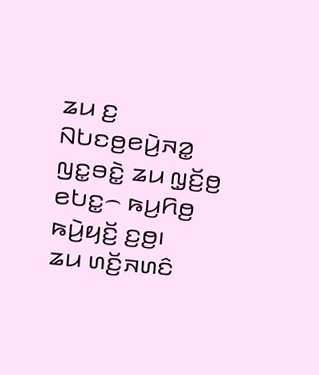ꤘꤣ ꤢ꤬ ꤡꤝꤢꤥ꤬ꤕꤣꤧ꤬ꤏꤤ꤭ ꤜꤢ꤭ꤋꤢꤧ꤭ ꤘꤣ ꤜ꤫ꤢꤩ꤬ꤥ꤬ ꤕꤝꤢ꤭꤮ ꤒꤣ꤬ꤖꤥ꤬ ꤒꤣꤧ꤬ꤟꤢꤩ꤬ ꤢ꤬ꤥ꤬꤯
ꤘꤣ ꤛꤢꤩ꤬ꤏꤛꤢꤨ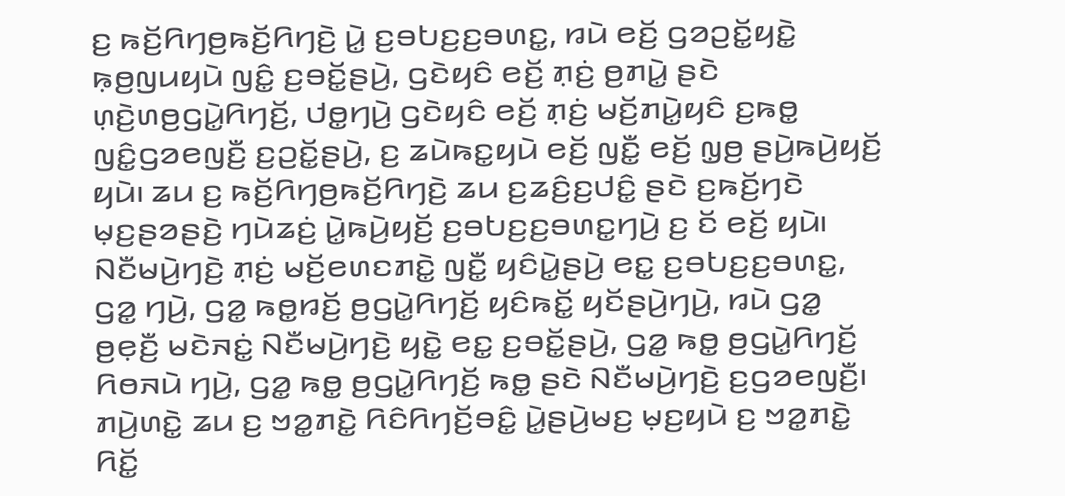ꤢ꤬ ꤒꤢꤩ꤬ꤖꤚꤥ꤬ꤒꤢꤩ꤬ꤖꤚꤢꤧ꤬ ꤣꤧ꤭ ꤢ꤬ꤋꤝꤢ꤬ꤢ꤬ꤋꤛꤢ꤭, ꤙꤣꤧ ꤕꤢꤩ꤬ ꤞꤤꤑꤢꤩ꤭ꤟꤢꤧ꤭ ꤒ꤫ꤥ꤬ꤜꤣꤟꤣꤧ ꤜꤢꤨ꤭ ꤢ꤬ꤋꤢꤩ꤭ꤔꤣꤧ꤬, ꤞꤢꤧꤟꤢꤨ ꤕꤢꤩ꤬ ꤊ꤫ꤢꤦ꤬ ꤥ꤬ꤊꤣꤧ꤭ ꤔꤢꤧ ꤛ꤫ꤢꤧ꤬ꤛꤥ꤬ꤞꤣꤧ꤭ꤖꤚꤢꤩ꤬, ꤓꤥ꤭ꤚꤣꤧ꤬ ꤞꤢꤧꤟꤢꤨ ꤕꤢꤩ꤬ ꤊ꤫ꤢꤦ꤬ ꤗꤢꤩ꤬ꤊꤣꤧ꤭ꤟꤢꤨ ꤢ꤬ꤒꤥ꤭ ꤜꤢꤨ꤭ꤞꤤꤕꤜꤢꤪ꤬ ꤢ꤬ꤑꤢꤩ꤭ꤔꤣꤧ꤬, ꤢ꤬ ꤘꤣꤧꤒꤢ꤭ꤟꤣꤧ ꤕꤢꤩ꤬ ꤜꤢꤪ꤭ ꤕꤢꤩ꤬ ꤜ꤫ꤥ꤬ ꤔꤣꤧ꤬ꤒꤣꤧ꤬ꤟꤢꤩ꤬ ꤟꤣꤧ꤯ ꤘꤣ ꤢ꤬ ꤒꤢꤩ꤬ꤖꤚꤥ꤬ꤒꤢꤩ꤬ꤖꤚꤢꤧ꤬ ꤘꤣ ꤢ꤬ꤘꤢꤨ꤬ꤢ꤬ꤓꤢꤨ꤭ ꤔꤢꤧ ꤢ꤬ꤒꤢꤩ꤬ꤚꤢꤧ ꤗ꤫ꤢ꤬ꤔꤤꤔꤢꤧ꤬ ꤚꤣꤧꤘꤢꤦ꤬ ꤣꤧ꤭ꤒꤣꤧ꤬ꤟꤢꤩ꤬ ꤢ꤬ꤋꤝꤢ꤬ꤢ꤬ꤋꤛꤢ꤭ꤚꤣꤧ꤬ ꤢ꤬ ꤢꤩ ꤕꤢꤩ꤬ ꤟꤣꤧ꤯
ꤡꤢꤪꤗꤣꤧ꤬ꤚꤢꤧ꤬ ꤊ꤫ꤢꤦ꤬ ꤗꤢꤩ꤬ꤕꤛꤢꤊꤢꤧ꤭ ꤜꤢꤪ꤭ ꤟꤢꤨꤣꤧ꤭ꤔꤣꤧ꤬ ꤕꤢ꤭ ꤢ꤬ꤋꤝꤢ꤬ꤢ꤬ꤋꤛꤢ꤭, ꤞꤤ꤭ ꤚꤣꤧ꤬, ꤞꤤ꤭ ꤒꤥ꤭ꤙꤢꤩ꤬ ꤥ꤬ꤞꤣꤧ꤭ꤖꤚꤢꤩ꤬ ꤟꤢꤨꤒꤢꤩ꤭ ꤟꤢꤩꤔꤣꤧ꤬ꤚꤣꤧ꤬, ꤙꤣꤧ ꤞꤤ꤭ ꤥ꤬ꤕ꤫ꤢꤪ꤬ ꤗꤢꤧꤏꤢꤦ꤭ ꤡꤢꤪꤗꤣꤧ꤬ꤚꤢꤧ꤬ ꤟꤢꤧ꤭ ꤕꤢ꤭ ꤢ꤬ꤋꤢꤩ꤭ꤔꤣꤧ꤬, ꤞꤤ꤭ ꤒꤥ꤭ ꤥ꤬ꤞꤣꤧ꤭ꤖꤚꤢꤩ꤬ ꤖꤥꤏꤣꤧ ꤚꤣꤧ꤬, ꤞꤤ꤭ ꤒꤥ꤭ ꤥ꤬ꤞꤣꤧ꤭ꤖꤚꤢꤩ꤬ ꤒꤥ꤭ ꤔꤢꤧ ꤡꤢꤪꤗꤣꤧ꤬ꤚꤢꤧ꤬ ꤢ꤬ꤞꤤꤕꤜꤢꤪ꤬꤯
ꤊꤣꤧ꤬ꤛꤢꤧ꤭ ꤘꤣ ꤢ꤬ ꤠꤤ꤭ꤊꤢꤧ꤭ ꤖꤢꤨꤖꤚꤢꤩ꤬ꤋꤢꤨ꤭ ꤣꤧ꤭ꤔꤣꤧ꤬ꤗꤢ꤬ ꤗ꤫ꤢ꤬ꤟꤣꤧ ꤢ꤬ ꤠꤤ꤭ꤊꤢꤧ꤭ ꤖꤢꤩ꤭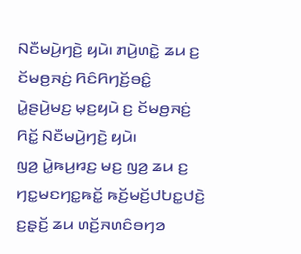ꤡꤢꤪꤗꤣꤧ꤬ꤚꤢꤧ꤬ ꤟꤣꤧ꤯ ꤊꤣꤧ꤬ꤛꤢꤧ꤭ ꤘꤣ ꤢ꤬ ꤢꤩꤗꤥ꤬ꤏꤢꤦ꤬ ꤖꤢꤨꤖꤚꤢꤩ꤬ꤋꤢꤨ꤭ ꤣꤧ꤭ꤔꤣꤧ꤬ꤗꤢ꤬ ꤗ꤫ꤢ꤬ꤟꤣꤧ ꤢ꤬ ꤢꤩꤗꤥ꤬ꤏꤢꤦ꤬ ꤖꤢꤩ꤭ ꤡꤢꤪꤗꤣꤧ꤬ꤚꤢꤧ꤬ ꤟꤣꤧ꤯
ꤜꤤ꤬ ꤣꤧ꤭ꤒꤣ꤬ꤙꤢ꤬ ꤗꤢ꤬ ꤜꤤ꤬ ꤘꤣ ꤢ꤬ ꤚꤢ꤭ꤗꤢꤚꤢ꤭ꤒꤢꤩ꤭ ꤒꤢꤩ꤬ꤗꤢꤩ꤬ꤓꤝꤢ꤭ꤓꤢꤧ꤬ ꤢ꤬ꤔ꤫ꤢꤩ꤬ ꤘꤣ ꤛꤢꤩ꤬ꤏꤛꤢꤨꤋꤚꤤ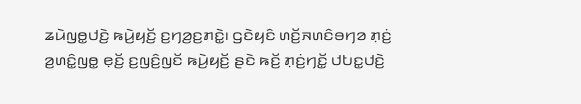ꤘꤣꤧꤜꤥ꤭ꤓꤢꤧ꤬ ꤒꤣꤧ꤬ꤟꤢꤩ꤬ ꤢ꤬ꤚꤤ꤬ꤢ꤬ꤊꤢꤧ꤭꤯ ꤞꤢꤧꤟꤢꤨ ꤛꤢꤩ꤬ꤏꤛꤢꤨꤋꤚꤤ ꤊ꤫ꤢꤦ꤬ ꤤ꤬ꤛꤢꤨ꤭ꤜꤥ꤭ ꤕ꤫ꤢꤩ꤬ ꤢ꤬ꤜꤢꤨ꤬ꤜꤢꤩ ꤒꤣꤧ꤬ꤟꤢꤩ꤬ ꤔꤢꤧ ꤒꤢꤩ꤬ ꤊ꤫ꤢꤦ꤬ꤚꤢꤩ꤭ ꤓꤝꤢ꤭ꤓꤢꤧ꤬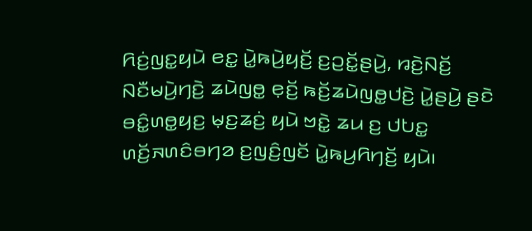ꤖꤢꤦ꤬ꤜꤢ꤭ꤟꤣꤧ ꤕꤢ꤭ ꤣꤧ꤭ꤒꤣꤧ꤬ꤟꤢꤩ꤬ ꤢ꤬ꤑꤢꤩ꤭ꤔꤣꤧ꤬, ꤙꤢꤧ꤬ꤡꤢꤩ꤬ ꤡꤢꤪꤗꤣꤧ꤬ꤚꤢꤧ꤬ ꤘꤣꤧꤜꤥ꤭ ꤕ꤫ꤢꤩ꤬ ꤒꤢꤩ꤬ꤘꤣꤧꤜꤥ꤭ꤓꤢꤧ꤬ ꤣꤧ꤭ꤔꤣꤧ꤬ ꤔꤢꤧ ꤋꤢꤨ꤭ꤛꤥ꤭ꤟꤢ꤬ ꤗ꤫ꤢ꤬ꤘꤢꤦ꤬ ꤟꤣꤧ ꤠꤢꤧ꤭ ꤘꤣ ꤢ꤬ ꤓꤝꤢ꤭ ꤛꤢꤩ꤬ꤏꤛꤢꤨꤋꤚꤤ ꤢ꤬ꤜꤢꤨ꤬ꤜꤢꤩ ꤣꤧ꤭ꤒꤣ꤬ꤖꤚꤢꤩ꤬ ꤟꤣꤧ꤯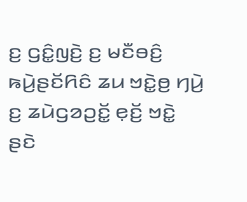ꤢ꤬ ꤞꤢꤨ꤭ꤜꤢꤧ꤬ ꤢ꤬ ꤗꤢꤪꤋꤢꤨ꤬ ꤒꤣꤧ꤬ꤔꤢꤩꤖꤢꤨ ꤘꤣ ꤠꤢꤧ꤭ꤥ꤬ ꤚꤣꤧ꤬ ꤢ꤬ ꤘꤣꤧꤞꤤꤑꤢꤩ꤭ ꤕ꤫ꤢꤩ꤬ ꤠꤢꤧ꤭ ꤔꤢꤧ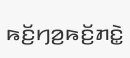ꤒꤢꤩ꤬ꤚꤤ꤬ꤒꤢꤩ꤬ꤊꤢꤧ꤭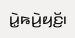ꤣꤧ꤭ꤒꤣꤧ꤬ꤟꤢꤩ꤬꤯